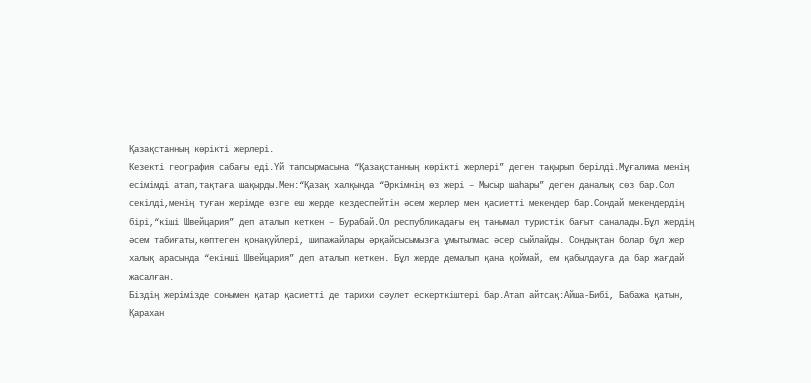Қазақстанның көрікті жерлері.
Кезекті география сабағы еді.Үй тапсырмасына “Қазақстанның көрікті жерлері” деген тақырып берілді.Мұғалима менің есімімді атап,тақтаға шақырды.Мен:“Қазақ халқында “Әркімнің өз жері – Мысыр шаһары” деген даналық сөз бар.Сол секілді,менің туған жерімде өзге еш жерде кездеспейтін әсем жерлер мен қасиетті мекендер бар.Сондай мекендердің бірі,“кіші Швейцария” деп аталып кеткен – Бурабай.Ол республикадағы ең танымал туристік бағыт саналады.Бұл жердің әсем табиғаты,көптеген қонақүйлері, шипажайлары әрқайсысымызға ұмытылмас әсер сыйлайды. Сондықтан болар бұл жер халық арасында “екінші Швейцария” деп аталып кеткен. Бұл жерде демалып қана қоймай, ем қабылдауға да бар жағдай жасалған.
Біздің жерімізде сонымен қатар қасиетті де тарихи сәулет ескерткіштері бар.Атап айтсақ:Айша-Бибі, Бабажа қатын, Қарахан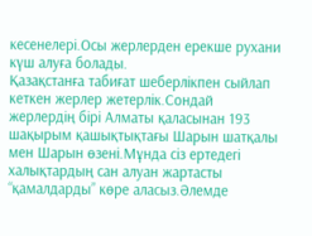кесенелері.Осы жерлерден ерекше рухани күш алуға болады.
Қазақстанға табиғат шеберлікпен сыйлап кеткен жерлер жетерлік.Сондай жерлердің бірі Алматы қаласынан 193 шақырым қашықтықтағы Шарын шатқалы мен Шарын өзені.Мұнда сіз ертедегі халықтардың сан алуан жартасты “қамалдарды” көре аласыз.Әлемде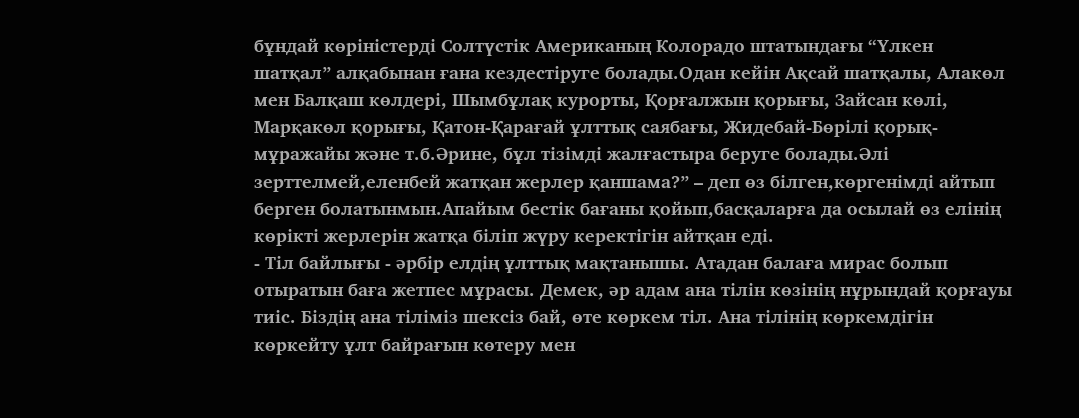бұндай көріністерді Солтүстік Американың Колорадо штатындағы “Үлкен шатқал” алқабынан ғана кездестіруге болады.Одан кейін Ақсай шатқалы, Алакөл мен Балқаш көлдері, Шымбұлақ курорты, Қорғалжын қорығы, Зайсан көлі, Марқакөл қорығы, Қатон-Қарағай ұлттық саябағы, Жидебай-Бөрілі қорық-мұражайы және т.б.Әрине, бұл тізімді жалғастыра беруге болады.Әлі зерттелмей,еленбей жатқан жерлер қаншама?” – деп өз білген,көргенімді айтып берген болатынмын.Апайым бестік бағаны қойып,басқаларға да осылай өз елінің көрікті жерлерін жатқа біліп жүру керектігін айтқан еді.
- Тіл байлығы - әрбір елдің ұлттық мақтанышы. Атадан балаға мирас болып отыратын баға жетпес мұрасы. Демек, әр адам ана тілін көзінің нұрындай қорғауы тиіс. Біздің ана тіліміз шексіз бай, өте көркем тіл. Ана тілінің көркемдігін көркейту ұлт байрағын көтеру мен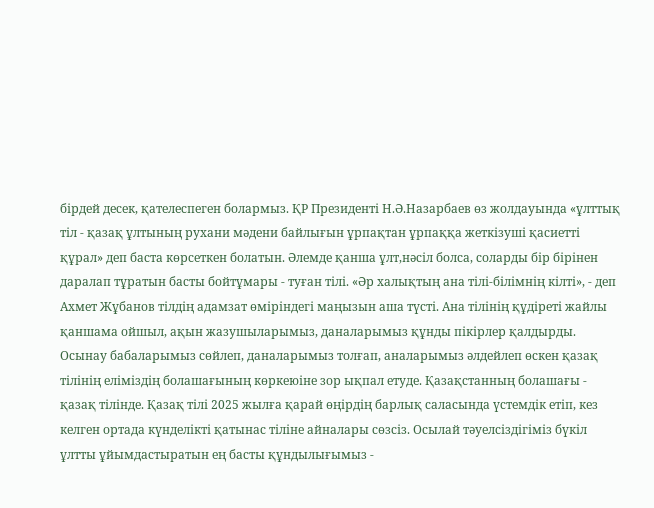бірдей десек, қателеспеген болармыз. ҚР Президенті Н.Ә.Назарбаев өз жолдауында «ұлттық тіл - қазақ ұлтының рухани мәдени байлығын ұрпақтан ұрпаққа жеткізуші қасиетті құрал» деп баста көрсеткен болатын. Әлемде қанша ұлт,нәсіл болса, соларды бір бірінен даралап тұратын басты бойтұмары - туған тілі. «Әр халықтың ана тілі-білімнің кілті», - деп Ахмет Жұбанов тілдің адамзат өміріндегі маңызын аша түсті. Ана тілінің құдіреті жайлы қаншама ойшыл, ақын жазушыларымыз, даналарымыз құнды пікірлер қалдырды. Осынау бабаларымыз сөйлеп, даналарымыз толғап, аналарымыз әлдейлеп өскен қазақ тілінің еліміздің болашағының көркеюіне зор ықпал етуде. Қазақстанның болашағы - қазақ тілінде. Қазақ тілі 2025 жылға қарай өңірдің барлық саласында үстемдік етіп, кез келген ортада күнделікті қатынас тіліне айналары сөзсіз. Осылай тәуелсіздігіміз бүкіл ұлтты ұйымдастыратын ең басты құндылығымыз -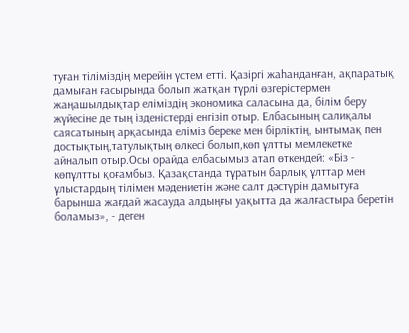туған тіліміздің мерейін үстем етті. Қазіргі жаһанданған, ақпаратық дамыған ғасырында болып жатқан түрлі өзгерістермен жаңашылдықтар еліміздің экономика саласына да, білім беру жүйесіне де тың ізденістерді енгізіп отыр. Елбасының салиқалы саясатының арқасында еліміз береке мен бірліктің, ынтымақ пен достықтың,татулықтың өлкесі болып,көп ұлтты мемлекетке айналып отыр.Осы орайда елбасымыз атап өткендей: «Біз - көпұлтты қоғамбыз. Қазақстанда тұратын барлық ұлттар мен ұлыстардың тілімен мәдениетін және салт дәстүрін дамытуға барынша жағдай жасауда алдыңғы уақытта да жалғастыра беретін боламыз», - деген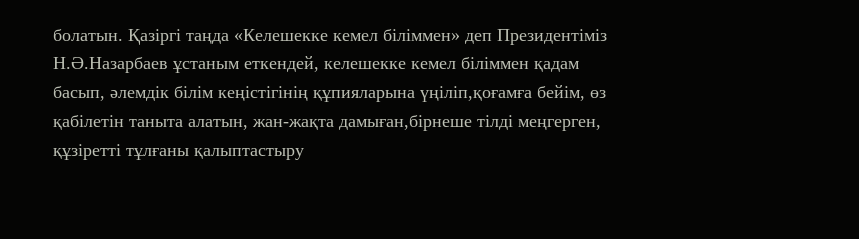болатын. Қазіргі таңда «Келешекке кемел біліммен» деп Президентіміз Н.Ә.Назарбаев ұстаным еткендей, келешекке кемел біліммен қадам басып, әлемдік білім кеңістігінің құпияларына үңіліп,қоғамға бейім, өз қабілетін таныта алатын, жан-жақта дамыған,бірнеше тілді меңгерген, құзіретті тұлғаны қалыптастыру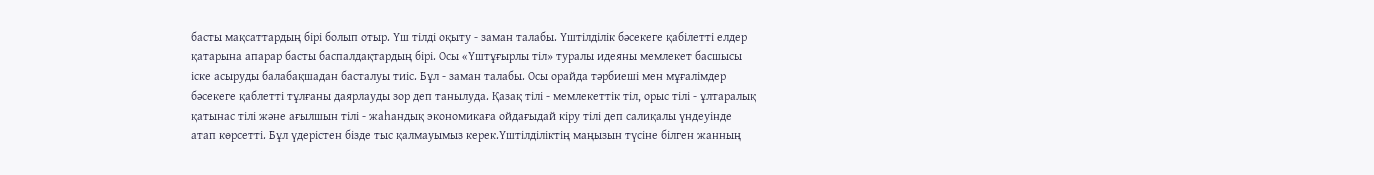басты мақсаттардың бірі болып отыр. Үш тілді оқыту - заман талабы. Үштілділік бәсекеге қабілетті елдер қатарына апарар басты баспалдақтардың бірі. Осы «Үштұғырлы тіл» туралы идеяны мемлекет басшысы іске асыруды балабақшадан басталуы тиіс. Бұл - заман талабы. Осы орайда тәрбиеші мен мұғалімдер бәсекеге қаблетті тұлғаны даярлауды зор деп танылуда. Қазақ тілі - мемлекеттік тіл, орыс тілі - ұлтаралық қатынас тілі және ағылшын тілі - жаһандық экономикаға ойдағыдай кіру тілі деп салиқалы үндеуінде атап көрсетті. Бұл үдерістен бізде тыс қалмауымыз керек.Үштілділіктің маңызын түсіне білген жанның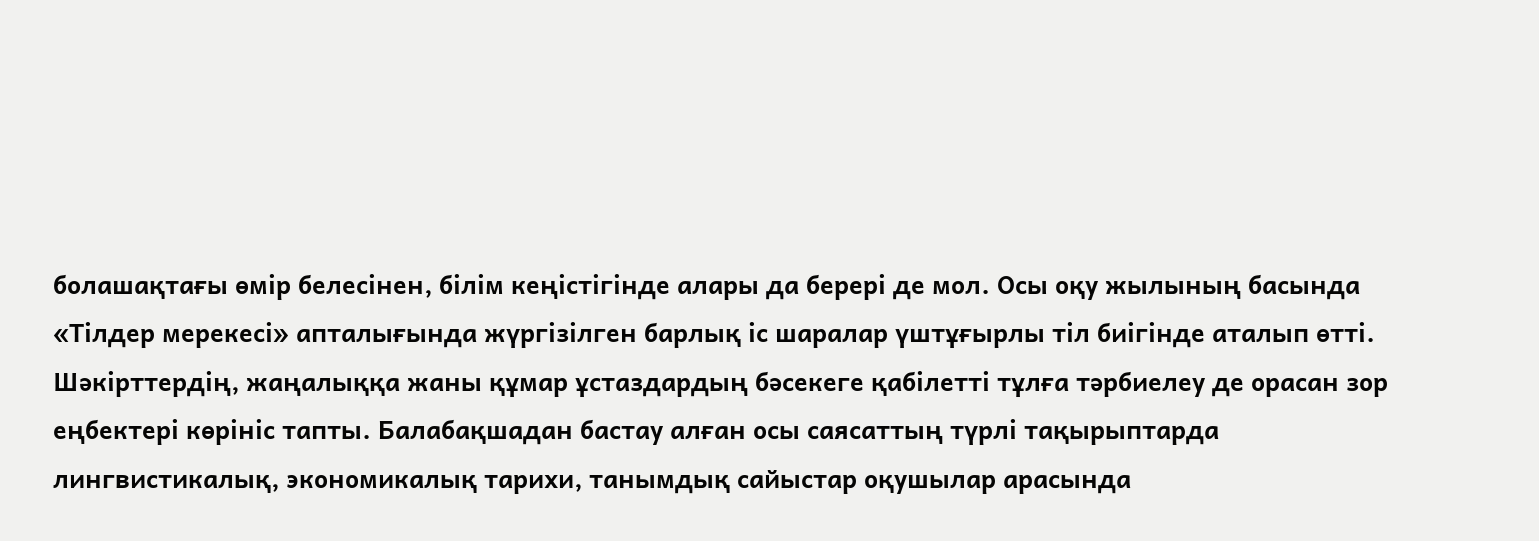болашақтағы өмір белесінен, білім кеңістігінде алары да берері де мол. Осы оқу жылының басында «Тілдер мерекесі» апталығында жүргізілген барлық іс шаралар үштұғырлы тіл биігінде аталып өтті. Шәкірттердің, жаңалыққа жаны құмар ұстаздардың бәсекеге қабілетті тұлға тәрбиелеу де орасан зор еңбектері көрініс тапты. Балабақшадан бастау алған осы саясаттың түрлі тақырыптарда лингвистикалық, экономикалық тарихи, танымдық сайыстар оқушылар арасында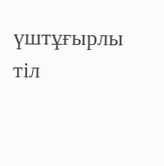үштұғырлы тіл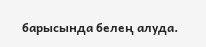барысында белең алуда.